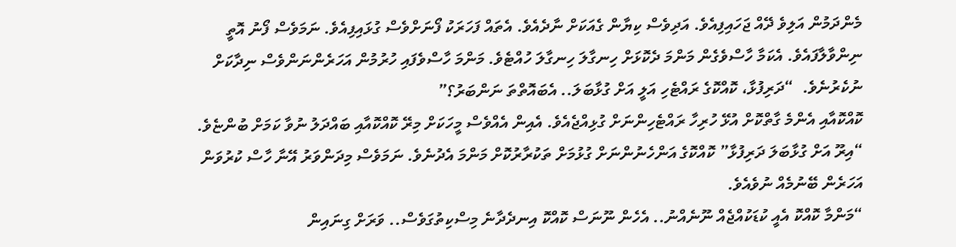މެންދަމުން އަލިވެ ދޭއް ޖަހައިފިއެވެ. އަދިވެސް ކިޔާން ގެއަކަށް ނާދެއެވެ. އެތައް ފަހަރަކު ފޯނަށްވެސް ގުޅައިފިއެވެ. ނަމަވެސް ފޯނު އޮތީ ނިންވާލާފައެވެ. އެކަމާ ހާސްވެގެން މަންމަ ދެކޮޅަށް ހިނގާލަ ހިނގާލަ ހުއްޓެވެ. މަންމަ ހާސްވެފައި ހުރުމުން އަހަރެންނަންވެސް ނިދާކަށް ނުކެރުނެވެ.  “ދަރިފުޅާ، ކޮއްކޮގެ ރައްޓެހި އަލީ އަށް ގުޅާބަލަ.. އެބައޮތްތަ ނަންބަރު؟”
ކޮއްކޮއާއި އެންމެ ގާތްކޮށް އުޅޭ ހުރިހާ ރައްޓެހިންނަށް ގުޅިއްޖެއެވެ. އެއިން އެއްވެސް މީހަކަށް މިރޭ ކޮއްކޮއާއި ބައްދަލު ނުވާ ކަމަށް ބުންޏެވެ.
“އިރޫ އަށް ގުޅާބަލަ ދަރިފުޅާ” ކޮއްކޮގެ އަންހެނުންނަށް ގުޅުމަށް ތަކުރާރުކޮށް މަންމަ އެދުނެވެ. ނަމަވެސް މިދަންވަރު އޭނާ ހާސް ކުރުވަން އަހަރެން ބޭނުމެއް ނުވެއެވެ.
“މަންމާ ކޮއްކޮ އެއީ ކުޑަކުއްޖެއް ނޫނެއްނު.. އެހެން ނޫނަސް ކޮއްކޮ އިނދެދާނެ މިސްކިތުގަވެސް.. ވަރަށް ގިނައިން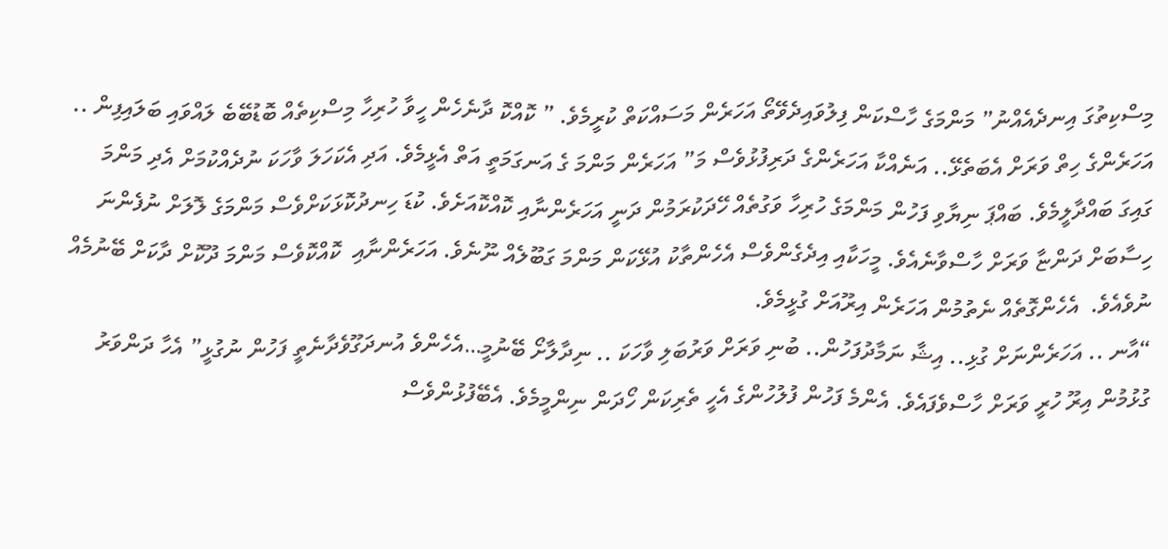މިސްކިތުގަ އިނދެއެއްނު” މަންމަގެ ހާސްކަން ފިލުވައިދެވޭތޯ އަހަރެން މަސައްކަތް ކުރީމެވެ. ” ކޮއްކޮ ދާނެހެން ހީވާ ހުރިހާ މިސްކިތެއް ބޮޑުބޭބެ ލައްވައި ބަލައިފިން .. އަހަރެންގެ ހިތް ވަރަށް އެބަތެޅޭ.. އަނެއްކާ އަހަރެންގެ ދަރިފުޅުވެސް މަ” އަހަރެން މަންމަ ގެ އަނގަމަތީ އަތް އެޅީމެވެ. އަދި އެކަހަލަ ވާހަކަ ނުދެއްކުމަށް އެދި މަންމަ ގައިގަ ބައްދާލީމެވެ. ބައްޕަ ނިޔާވި ފަހުން މަންމަގެ ހުރިހާ ވަގުތެއް ހޭދަކުރަމުން ދަނީ އަހަރެންނާއި ކޮއްކޮއަށެވެ. ކުޑަ ހިނދުކޮޅަކަށްވެސް މަންމަގެ ލޮލަށް ނުފެންނަ ހިސާބަށް ދަންޏާ ވަރަށް ހާސްވާނެއެވެ. މީހަކާއި އިދެގެންވެސް އެހެންތާކު އުޅޭކަން މަންމަ ގަބޫލެއް ނޫނެވެ. އަހަރެންނާއި  ކޮއްކޮވެސް މަންމަ ދޫކޮށް ދާކަށް ބޭނުމެއް ނުވެއެވެ.  އެހެންގޮތެއް ނެތުމުން އަހަރެން އިރޫއަށް ގުޅީމެވެ.
“އާނ .. އަހަރެންނަށް ގުޅި.. އިޝާ ނަމާދުފަހުން.. ބުނި ވަރަށް ވަރުބަލި ވާހަކަ .. ނިދާލާށޯ ބޭނުމީ…އެހެންވެ އުނދަގޫވެދާނެތީ ފަހުން ނުގުޅީ” އެހާ ދަންވަރު ގުޅުމުން އިރޫ ހުރީ ވަރަށް ހާސްވެފައެވެ. އެންމެ ފަހުން ފުލުހުންގެ އެހީ ތެރިކަން ހޯދަން ނިންމީމެވެ. އެބޭފުޅުންވެސް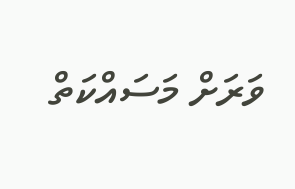ވަރަށް މަސައްކަތް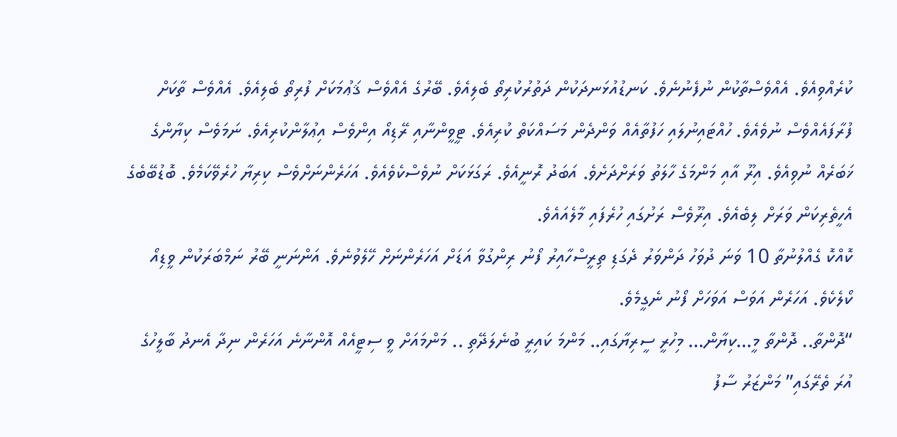ކުރެއްވިއެވެ. އެއްވެސްތާކުން ނުފެނުނެވެ. ކަނޑުއުޅަނދަކުން ދަތުރުކުރިތޯ ބެލިއެވެ. ބޭރުގެ އެއްވެސް ޤަޢުމަކަށް ފުރިތޯ ބެލިއެވެ. އެއްވެސް ތާކަށް ފުރާފައެއްވެސް ނުވެއެވެ. ހުއްޓައިނުލައި ހަފުތާއެއް ވަންދެން މަސައްކަތް ކުރިއެވެ. ޓީވީންނާއި ރޭޑިއޯ އިންވެސް އިޢުލާންކުރިއެވެ. ނަމަވެސް ކިޔާންގެ ޚަބަރެއް ނުވިއެވެ. އިރޫ އާއި މަންމަގެ ހާލަތު ވަރަށްދަށެވެ. އަބަދު ރޮނީއެވެ. ރަގަޅަކަށް ނުވެސްކެވެއެވެ. އަހަރެންނަށްވެސް ކިރިޔާ ހުރެވޭކަމެވެ. ބޮޑުބޭބެގެ އެހީތެރިކަން ވަރަށް ލިބެއެވެ. އިރޫވެސް ރަށުގައި ހުރެފައި މާލެއައެވެ.
ކޮއްކޮ ގެއްލުނުތާ 10 ވަނަ ދުވަހު ދަންވަރު ދެގަޑި ތިރީސްހާއިރު ފޯނު ރިންގުވާ އަޑަށް އަހަރެންނަށް ހޭލެވުނެވެ. އަންނަނީ ބޭރު ނަމްބަރަކުން ވީޑިއޯ ކޯލެކެވެ. އަހަރެން އަވަސް އަވަހަށް ފޯނު ނެގީމެވެ.
“ދޮންތާ.. ދޮންތާ މީ…ކިޔާން… މިހުރީ ސީރިޔާގައި.. މަންމަ ކައިރީ ބުނެލަދޭތި .. މަންމައަށް ވީ ސިޓީއެއް އޮންނާނެ އަހަރެން ނިދާ އެނދު ބާލީހުގެ އުރަ ތެރޭގައި” މަންޒަރު ސާފު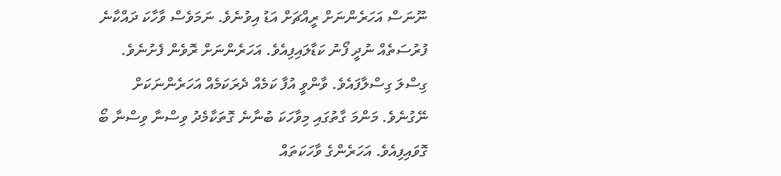ނޫނަސް އަހަރެންނަށް ރީއްޗަށް އަޑު އިވުނެވެ. ނަމަވެސް ވާހާކަ ދައްކާނެ ފުރުސަތެއް ނުދީ ފޯނު ކަޑާލައިފިއެވެ. އަހަރެންނަށް ރޮވެން ފެށުނެވެ. ގިސްލަ ގިސްލާފައެވެ. ވާންވީ އުފާ ކަމެއް ދެރަކަމެއް އަހަރެންނަކަށް ނޭގުނެވެ. މަންމަ ގާތުގައި މިވާހަކަ ބުނާނެ ގޮތަކާމެދު ވިސްނާ ވިސްނާ ބޯ ގޮވައިފިއެވެ. އަހަރެންގެ ވާހަކަތައް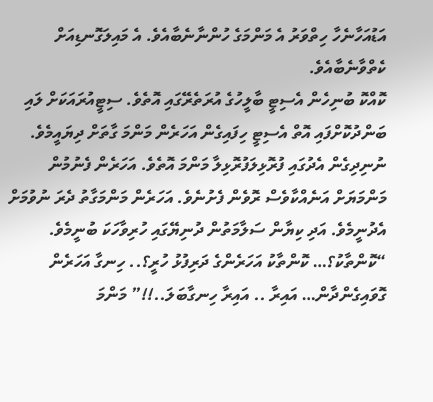އަޑުއަހާނެހާ ހިތްވަރު އެ މަންމަގެ ހުންނާނެބާއެވެ. އެ މައިލަގޮނޑިއަށް ކެތްވާނެބާއެވެ.
ކޮއްކޮ ބުނިހެން އެސިޓީ ބާލީހުގެ އުރަތެރޭގައި އޮތެވެ. ސިޓީއުރައަކަށް ލައި ބަންދުކޮށްފައި އޮތް އެސިޓީ ހިފައިގެން އަހަރެން މަންމަ ގާތަށް ދިޔައީމެވެ. ނުނިދިގެން އެދުގައި ފުރޮޅިލަފުރޮޅިލާ މަންމަ އޮތެވެ. އަހަރެން ފެނުމުން މަންމަޔަށް އަނެއްކާވެސް ރޮވެން ފެށުނެވެ. އަހަރެން މަންމަގާތު ދެރަ ނުވުމަށް އެދުނީމެވެ. އަދި ކިޔާން ސަލާމަތުން ދުނިޔޭގައި ހުރިވާހަކަ ބުނީމެވެ.
“ކޮންތާކު؟… ކޮންތާކު އަހަރެންގެ ދަރިފުޅު ހުރީ؟.. ހިނގާ އަހަރެން ގޮވައިގެންދާން… އައިރާ .. އައިރާ ހިނގާބަލަ..!!” މަންމަ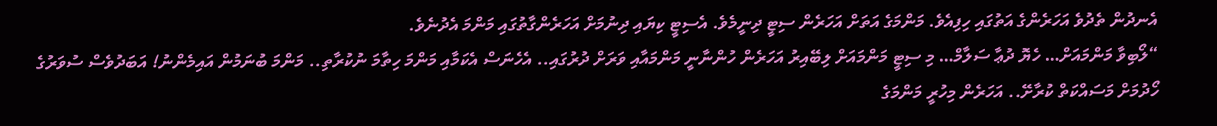އެނދުން ތެދުވެ އަހަރެންގެ އަތުގައި ހިފިއެވެ. މަންމަގެ އަތަށް އަހަރެން ސިޓީ ދިނީމެވެ. އެސިޓީ ކިޔައި ދިނުމަށް އަހަރެންގާތުގައި މަންމަ އެދުނެވެ.
“ލޯބިވާ މަންމައަށް… ހެޔޮ ދުޢާ ސަލާމް… މި ސިޓީ މަންމައަށް ލިބޭއިރު އަހަރެން ހުންނާނީ މަންމައާއި ވަރަށް ދުރުގައި.. އެހެނަސް އެކަމާއި މަންމަ ހިތާމަ ނުކުރާތި.. މަންމަ ބުނަމުން އައިމެންނު! އަބަދުވެސް ސުވަރުގެ ހޯދުމަށް މަސައްކަތް ކުރާށޭ.. އަހަރެން މިހުރީ މަންމަގެ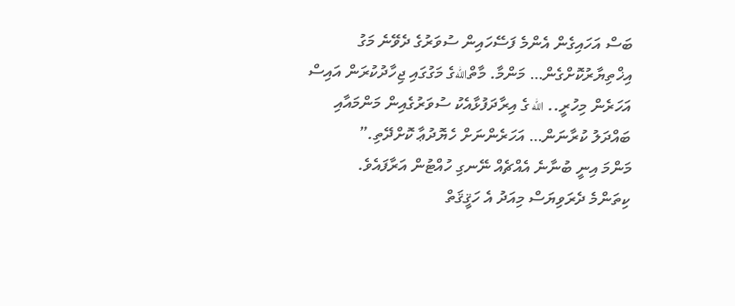ބަސް އަހައިގެން އެންމެ ފަސޭހައިން ސުވަރުގެ ދެވޭނެ މަގު އިޚްތިޔާރުކޮށްގެން… މަންމާ. މާތްاللهގެ މަގުގައި ޖިހާދުކުރަން އައިސް އަހަރެން މިހުރީ.. الله ގެ އިރާދަފުޅާއެކު ސުވަރުގެއިން މަންމައާއި ބައްދަލު ކުރާނަން… އަހަރެންނަށް ހެޔޮދުޢާ ކޮށްދޭތި.”
މަންމަ އިނީ ބުނާނެ އެއްޗެއް ނޭނގި ހުއްޓުން އަރާފައެވެ.
ކިތަންމެ ދެރަވިޔަސް މިއަދު އެ ހަޤީޤަތް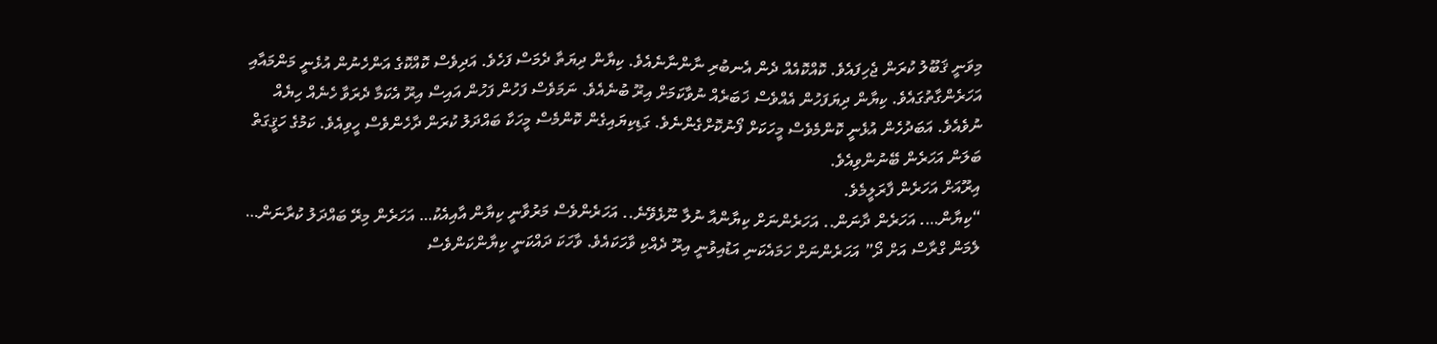މިވަނީ ޤަބޫލު ކުރަން ޖެހިފައެވެ. ކޮއްކޮއެއް ދެން އެނބުރި ނާންނާނެއެވެ. ކިޔާން ދިޔަތާ ދެމަސް ފަހެވެ. އަދިވެސް ކޮއްކޮގެ އަންހެނުން އުޅެނީ މަންމައާއި އަހަރެންގާތުގައެވެ. ކިޔާން ދިޔަފަހުން އެއްވެސް ޚަބަރެއް ނުވާކަމަށް އިރޫ ބުނެއެވެ. ނަމަވެސް ފަހުން ފަހުން އައިސް އިރޫ އެކަމާ ދެރަވާ ހެނެއް ހިޔެއް ނުވެއެވެ. އަބަދުހެން އުޅެނީ ކޮންމެވެސް މީހަކަށް ފޯނުކޮށްގެންނެވެ. ގަޑިކިޔައިގެން ކޮންމެސް މީހަކާ ބައްދަލު ކުރަން ދާހެންވެސް ހީވިއެވެ. ކަމުގެ ހަޤީގަތް ބަލަން އަހަރެން ބޭނުންވިއެވެ.
އިރޫއަށް އަހަރެން ފާރަލީމެވެ.
“ކިޔާން…. އަހަރެން ދާނަން.. އަހަރެންނަށް ކިޔާންއާ ނުލާ ނޫޅެވޭނެ.. އަހަރެންވެސް މަރުވާނީ ކިޔާން އާއިއެކު… އަހަރެން މިރޭ ބައްދަލު ކުރާނަން… ލެމަން ގްރާސް އަށް ދޯ” އަހަރެންނަށް ހަމައެކަނި އަޑުއިވުނީ އިރޫ ދެއްކި ވާހަކައެވެ. ވާހަކަ ދައްކަނީ ކިޔާންކަންވެސް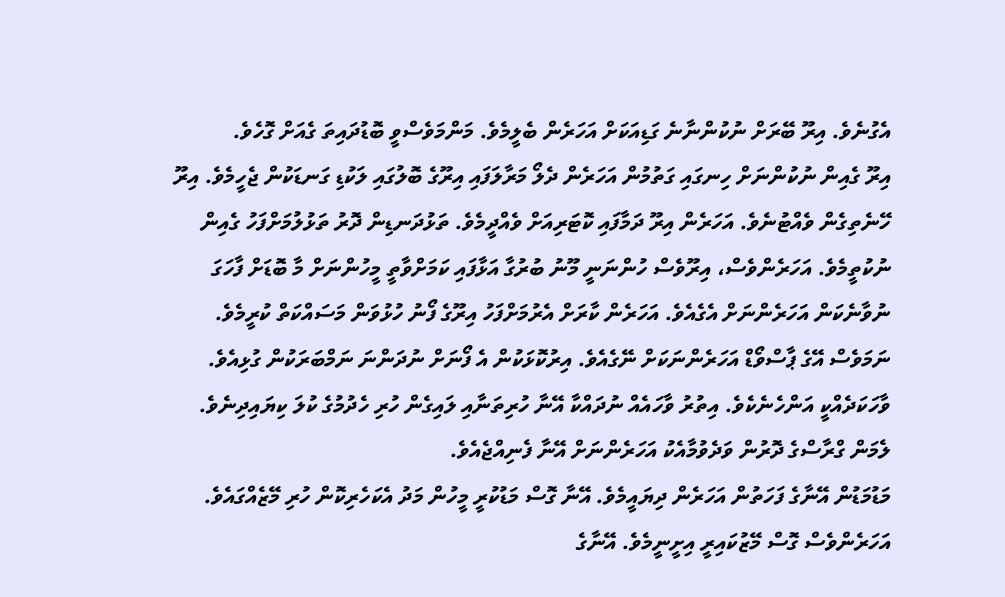އެގުނެވެ. އިރޫ ބޭރަށް ނުކުންނާނެ ގަޑިއަކަށް އަހަރެން ބެލީމެވެ. މަންމަވެސްވީ ބޮޑުދައިތަ ގެއަށް ގޮހެވެ.
އިރޫ ގެއިން ނުކުންނަށް ހިނގައި ގަތުމުން އަހަރެން ދެލޯ މަރާލަފައި އިރޫގެ ބޮލުގައި ލަކުޑި ގަނޑަކުން ޖެހީމެވެ. އިރޫ ހޭނެތިގެން ވެއްޓުނެވެ. އަހަރެން އިރޫ ދަމާފައި ކޮޓަރިއަށް ވެއްދީމެވެ. ތަޅުދަނޑިން ދޮރު ތަޅުލުމަށްފަހު ގެއިން ނުކުތީމެވެ. އަހަރެންވެސް، އިރޫވެސް ހުންނަނީ މޫނު ބުރުގާ އަޅާފައި ކަމަށްވާތީ މީހުންނަށް މާ ބޮޑަށް ފާހަގަ ނުވާނެކަން އަހަރެންނަށް އެގެއެވެ. އަހަރެން ކާރަށް އެރުމަށްފަހު އިރޫގެ ފޯނު ހުޅުވަން މަސައްކަތް ކުރީމެވެ. ނަމަވެސް އޭގެ ޕާސްވޯޑް އަހަރެންނަކަށް ނޭގެއެވެ. އިރުކޮޅަކުން އެ ފޯނަށް ނުދަންނަ ނަމްބަރަކުން ގުޅިއެވެ. ވާހަކަދެއްކީ އަންހެނެކެވެ. އިތުރު ވާހައެއް ނުދައްކާ އޭނާ ހުރިތަނާއި ލައިގެން ހުރި ހެދުމުގެ ކުލަ ކިޔައިދިނެވެ. ލެމަން ގްރާސްގެ ދޮރުން ވަދެވުމާއެކު އަހަރެންނަށް އޭނާ ފެނިއްޖެއެވެ.
މަޑުމަޑުން އޭނާގެ ފަހަތުން އަހަރެން ދިޔައީމެވެ. އޭނާ ގޮސް މަޑުކުރީ މީހުން މަދު އެކަހެރިކޮން ހުރި މޭޒެއްގައެވެ. އަހަރެންވެސް ގޮސް މޭޒުކައިރީ އިށީނީމެވެ. އޭނާގެ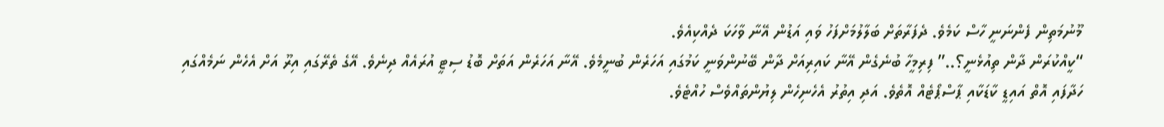މޫނުމަތިން ފެންނަނީ ހާސް ކަމެވެ. ދެފަރާތަށް ބަލާލުމަށްފަހު ވައި އަޑުން އޭނާ ވާހަކަ ދެއްކިއެވެ.
“ކީއްކުރަން ދާން ތިއުޅެނީ؟..” ފިރިމީހާ ބުނެގެން އޭނާ ކައިރިއަށް ދާން ބޭނުންވަނީ ކަމުގައި އަހަރެން ބުނީމެވެ. އޭނާ އަހަރެން އަތަށް ބޮޑު ސިޓީ އުރައެއް ދިނެވެ. އޭގެ ތެރޭގައި އިރޫ އަށް އެހެން ނަމެއްގައި ހަދާފައި އޮތް އައިޑީ ކާޑަކާއި ޕާސްޕޯޓެއް އޮތެވެ. އަދި އިތުރު އެހެނިހެން ލިޔުންތައްވެސް ހުއްޓެވެ.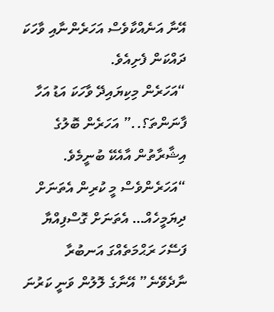އޭނާ އަނެއްކާވެސް އަހަރެންނާއި ވާހަކަ ދައްކަން ފެށިއެވެ.
“އަހަރެން މިކިޔައިދޭ ވާހަކަ އަޑު އަހާ ފާނަންތަ؟..” އަހަރެން ބޮލުގެ އިޝާރާތުން އާއެކޭ ބުނީމެވެ. “އަހަރެންވެސް މީ ކުރިން އެތަނަށް ދިޔަމީހެއް… އެތަނަށް ގޮސްފިއްޔާ ފަސޭހަ ރަޙްމަތެއްގަ އަނބުރާ ނާދެވޭނެ” އޭނާގެ ލޮލުން ވަނީ ކަރުނަ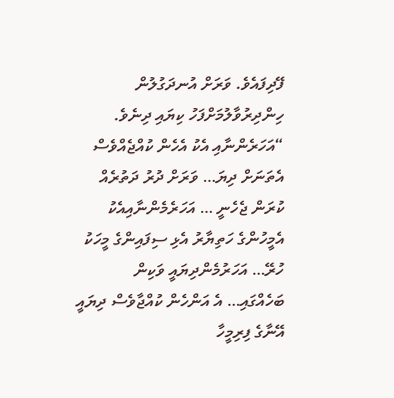ފޭދިފައެވެ. ވަރަށް އުނދަގުލުން ހިންދިރުވާލުމަށްފަހު ކިޔައި ދިނެވެ. “އަހަރެންނާއި އެކު އެހެން ކުއްޖެއްވެސް އެތަނަށް ދިޔަ… ވަރަށް ދުރު ދަތުރެއް ކުރަން ޖެހެނީ … އަހަރެމެންނާއިއެކު އެމީހުންގެ ހަތިޔާރު އެޅި ސިފައިންގެ މީހަކު ހުރޭ… އަހަރުމެންދިޔައީ ވަކިން ބަހެއްގައި… އެ އަންހެން ކުއްޖާވެސް ދިޔައީ އޭނާގެ ފިރިމީހާ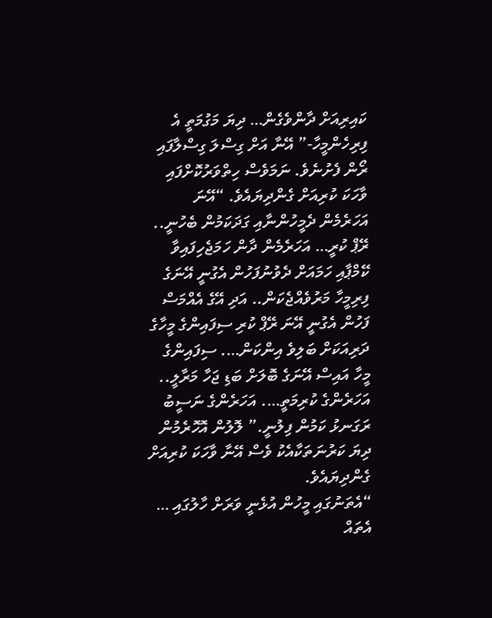ކައިރިއަށް ދާންވެގެން… ދިޔަ މަގުމަތީ އެ ފިރިހެންމީހާ-” އޭނާ އަށް ގިސްލަ ގިސްލާފައި ރޯން ފެށުނެވެ. ނަމަވެސް ހިތްވަރުކޮށްފައި ވާހަކަ ކުރިއަށް ގެންދިޔައެވެ. “އޭނަ އަހަރެމެން ދެމީހުންނާއި ގަދަކަމުން ބެހުނީ.. ރޭޕް ކުރީ… އަހަރެމެން ދާން ހަމަޖެހިފައިވާ ކޭމްޕާއި ހަމައަށް ދެވުނުފަހުން އެގުނީ އޭނަގެ ފިރިމީހާ މަރުވެއްޖެކަން.. އަދި އޭގެ އެއްމަސް ފަހުން އެގުނީ އޭނަ ރޭޕް ކުރި ސިފައިންގެ މީހާގެ ދަރިއަކަށް ބަލިވެ އިންކަން…. ސިފައިންގެ މީހާ އައިސް އޭނަގެ ބޮލަށް ބަޑި ޖަހާ މަރާލީ.. އަހަރެންގެ ކުރިމަތީ…. އަހަރެންގެ ނަސީބު ރަގަނޅު ކަމުން ފިލުނީ.” ލޮލުން އޮހޮރެމުން ދިޔަ ކަރުނަތަކާއެކު ވެސް އޭނާ ވާހަކަ ކުރިއަށް ގެންދިޔައެވެ.
“އެތަނުގައި މީހުން އުޅެނީ ވަރަށް ހާލުގައި … އެތައް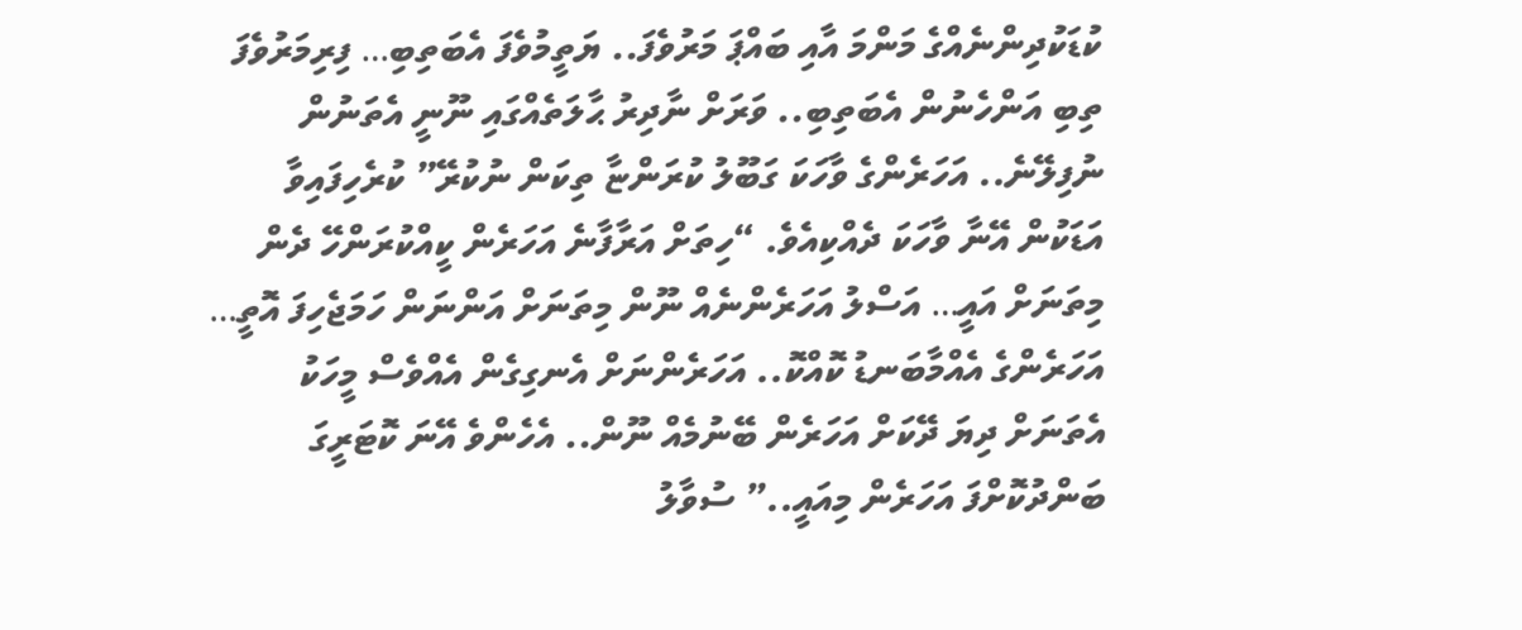ކުޑަކުދިންނެއްގެ މަންމަ އާއި ބައްޕަ މަރުވެފަ.. ޔަތީމުވެފަ އެބަތިބި… ފިރިމަރުވެފަ ތިބި އަންހެނުން އެބަތިބި.. ވަރަށް ނާދިރު ޙާލަތެއްގައި ނޫނީ އެތަނުން ނުފިލޭނެ.. އަހަރެންގެ ވާހަކަ ގަބޫލު ކުރަންޏާ ތިކަން ނުކުރޭ” ކުރެހިފައިވާ އަޑަކުން އޭނާ ވާހަކަ ދެއްކިއެވެ. “ހިތަށް އަރާފާނެ އަހަރެން ކީއްކުރަންހޭ ދެން މިތަނަށް އައީ… އަސްލު އަހަރެންނެއް ނޫން މިތަނަށް އަންނަން ހަމަޖެހިފަ އޮތީ… އަހަރެންގެ އެއްމާބަނޑު ކޮއްކޮ.. އަހަރެންނަށް އެނގިގެން އެއްވެސް މީހަކު އެތަނަށް ދިޔަ ދޭކަށް އަހަރެން ބޭނުމެއް ނޫން.. އެހެންވެ އޭނަ ކޮޓަރީގަ ބަންދުކޮށްފަ އަހަރެން މިއައީ..” ސުވާލު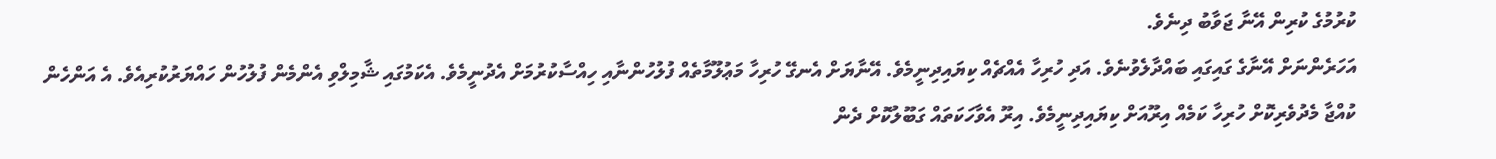ކުރުމުގެ ކުރިން އޭނާ ޖަވާބު ދިނެވެ.
އަހަރެންނަށް އޭނާގެ ގައިގައި ބައްދާލެވުނެވެ. އަދި ހުރިހާ އެއްޗެއް ކިޔައިދިނީމެވެ. އޭނާޔަށް އެނގޭ ހުރިހާ މަޢުލޫމާތެއް ފުލުހުންނާއި ހިއްސާކުރުމަށް އެދުނީމެވެ. އެކަމުގައި ޝާމިލްވި އެންމެން ފުލުހުން ހައްޔަރުކުރިއެވެ. އެ އަންހެން ކުއްޖާ މެދުވެރިކޮށް ހުރިހާ ކަމެއް އިރޫއަށް ކިޔައިދިނީމެވެ. އިރޫ އެވާހަކަތައް ގަބޫލުކޮށް ދެން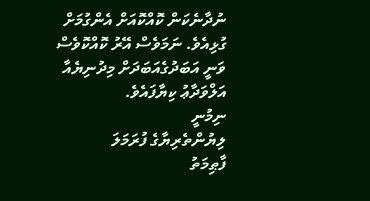ނުދާނެކަން ކޮއްކޮއަށް އެންގުމަށް ގުޅިއެވެ. ނަމަވެސް އޭރު ކޮއްކޮވެސް ވަނީ އަބަދުގެއަބަދަށް މިދުނިޔެއާ އަލްވަދާޢު ކިޔާފައެވެ.
ނިމުނީ
ލިޔުންތެރިޔާގެ ފުރަމަލަ
ފާޠިމަތު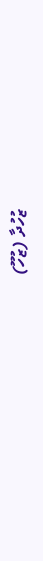ޒުހުދާ (ޒުހޫ)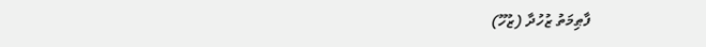ފާޠިމަތު ޒުހުދާ (ޒުހޫ)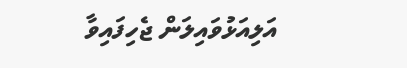އަލިއަޅުވައިލަން ޖެހިފައިވާ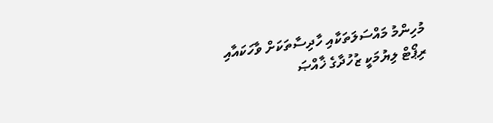މުހިންމު މައްސަލަތަކާއި ހާދިސާތަކަށް ވާހަކައާއި ރިޕޯޓް ލިޔުމަކީ ޒުހުދާގެ ޚާއްޞަ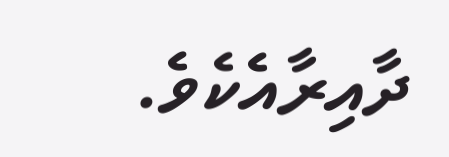ދާއިރާއެކެވެ.